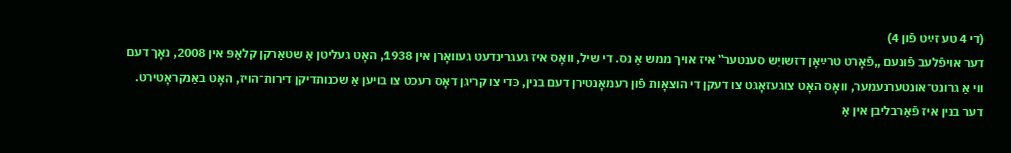(די 4 טע זײַט פֿון 4)
דער אויפֿלעב פֿונעם „פֿאָרט טרײַאָן דזשויִש סענטער‟ איז אויך ממש אַ נס. די שיל, וואָס איז געגרינדעט געוואָרן אין 1938, האָט געליטן אַ שטאַרקן קלאַפּ אין 2008, נאָך דעם ווי אַ גרונט־אונטערנעמער, וואָס האָט צוגעזאָגט צו דעקן די הוצאָות פֿון רעמאָנטירן דעם בנין, כּדי צו קריגן דאָס רעכט צו בויען אַ שכנותדיקן דירות־הויז, האָט באַנקראָטירט. דער בנין איז פֿאַרבליבן אין אַ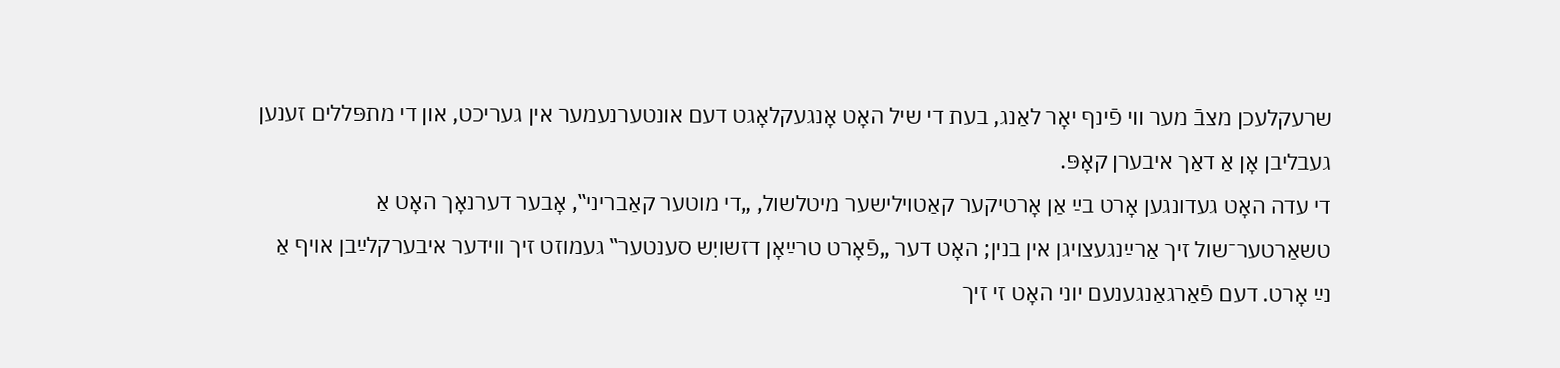שרעקלעכן מצבֿ מער ווי פֿינף יאָר לאַנג, בעת די שיל האָט אָנגעקלאָגט דעם אונטערנעמער אין געריכט, און די מתפּללים זענען געבליבן אָן אַ דאַך איבערן קאָפּ.
די עדה האָט געדונגען אָרט בײַ אַן אָרטיקער קאַטוילישער מיטלשול, „די מוטער קאַבריני‟, אָבער דערנאָך האָט אַ טשאַרטער־שול זיך אַרײַנגעצויגן אין בנין; האָט דער „פֿאָרט טרײַאָן דזשויִש סענטער‟ געמוזט זיך ווידער איבערקלײַבן אויף אַ נײַ אָרט. דעם פֿאַרגאַנגענעם יוני האָט זי זיך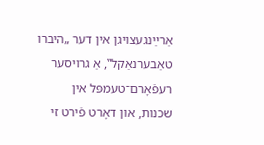אַרײַנגעצויגן אין דער „היברו טאַבערנאַקל‟, אַ גרויסער רעפֿאָרם־טעמפּל אין שכנות, און דאָרט פֿירט זי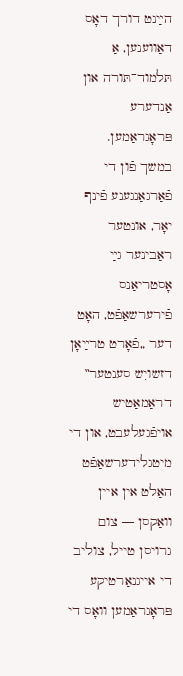הײַנט דורך דאָס דאַווענען, אַ תּלמוד־תּורה און אַנדערע פּראָגראַמען.
במשך פֿון די פֿאַרגאַנגענע פֿינף יאָר, אונטער ראַבינער גײַ אָסטריאַנס פֿירערשאַפֿט, האָט דער „פֿאָרט טרײַאָן דזשויִש סענטער‟ דראַמאַטיש אויפֿגעלעבט, און די מיטגלידערשאַפֿט האַלט אין איין וואַקסן — צום גרויסן טייל, צוליב די אייגנאַרטיקע פּראָגראַמען וואָס די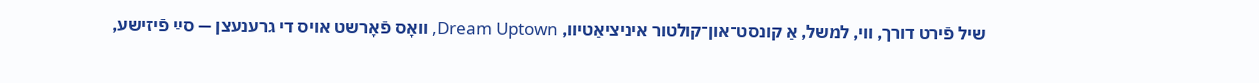שיל פֿירט דורך, ווי, למשל, אַ קונסט־און־קולטור איניציאַטיוו, Dream Uptown, וואָס פֿאָרשט אויס די גרענעצן — סײַ פֿיזישע,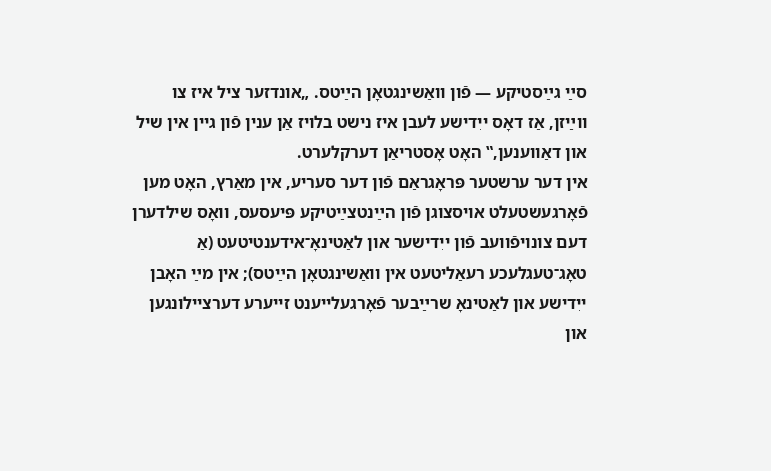סײַ גײַסטיקע — פֿון וואַשינגטאָן הײַטס. „אונדזער ציל איז צו ווײַזן, אַז דאָס ייִדישע לעבן איז נישט בלויז אַן ענין פֿון גיין אין שיל און דאַווענען,‟ האָט אָסטריאַן דערקלערט.
אין דער ערשטער פּראָגראַם פֿון דער סעריע, אין מאַרץ, האָט מען פֿאָרגעשטעלט אויסצוגן פֿון הײַנטצײַטיקע פּיעסעס, וואָס שילדערן דעם צונויפֿוועב פֿון ייִדישער און לאַטינאָ־אידענטיטעט (אַ טאָג־טעגלעכע רעאַליטעט אין וואַשינגטאָן הײַטס); אין מײַ האָבן ייִדישע און לאַטינאָ שרײַבער פֿאָרגעלייענט זייערע דערציילונגען און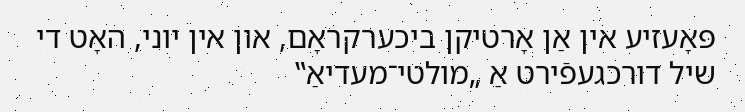פּאָעזיע אין אַן אָרטיקן ביכערקראָם, און אין יוני, האָט די שיל דורכגעפֿירט אַ „מולטי־מעדיאַ‟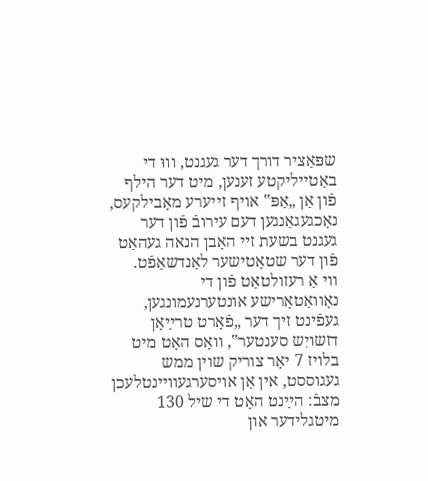שפּאַציר דורך דער געגנט, וווּ די באַטייליקטע זענען, מיט דער הילף פֿון אַן „אַפּ‟ אויף זייערע מאָבילקעס, נאָכגעגאַנגען דעם עירובֿ פֿון דער געגנט בשעת זיי האָבן הנאה געהאַט פֿון דער שטאָטישער לאַנדשאַפֿט.
ווי אַ רעזולטאַט פֿון די נאָוואַטאָרישע אונטערנעמונגען, געפֿינט זיך דער „פֿאָרט טרײַאָן דזשויִש סענטער‟, וואָס האָט מיט בלויז 7 יאָר צוריק שוין ממש געגוססט, אין אַן אויסערגעוויינטלעכן מצבֿ: הײַנט האָט די שיל 130 מיטגלידער און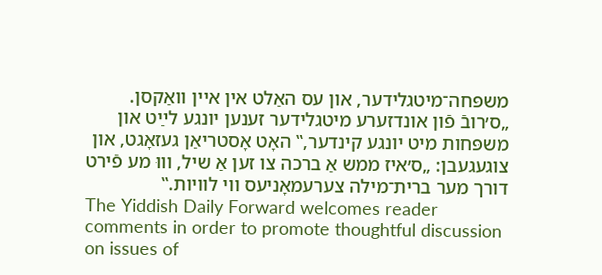משפּחה־מיטגלידער, און עס האַלט אין איין וואַקסן.
„ס׳רובֿ פֿון אונדזערע מיטגלידער זענען יונגע לײַט און משפּחות מיט יונגע קינדער,‟ האָט אָסטריאַן געזאָגט, און צוגעגעבן: „ס׳איז ממש אַ ברכה צו זען אַ שיל, וווּ מע פֿירט דורך מער ברית־מילה צערעמאָניעס ווי לוויות.‟
The Yiddish Daily Forward welcomes reader comments in order to promote thoughtful discussion on issues of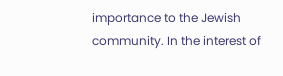importance to the Jewish community. In the interest of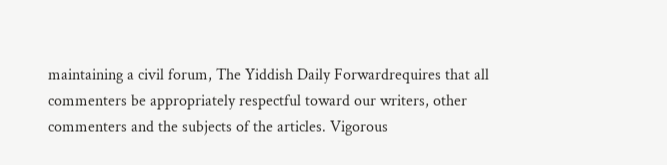maintaining a civil forum, The Yiddish Daily Forwardrequires that all commenters be appropriately respectful toward our writers, other commenters and the subjects of the articles. Vigorous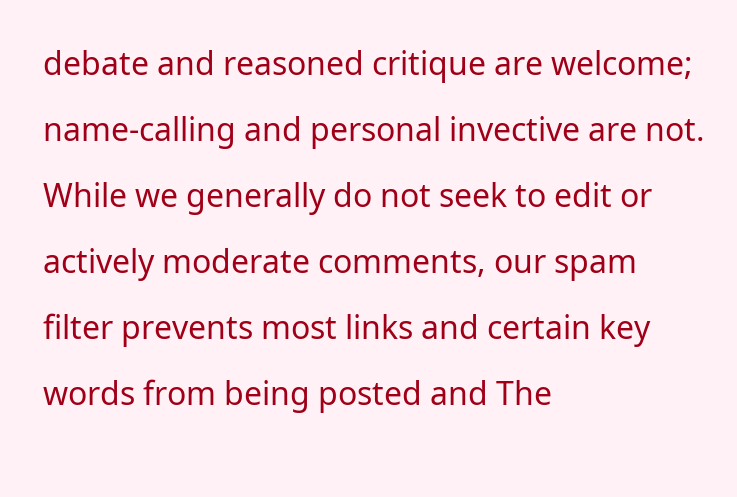debate and reasoned critique are welcome; name-calling and personal invective are not. While we generally do not seek to edit or actively moderate comments, our spam filter prevents most links and certain key words from being posted and The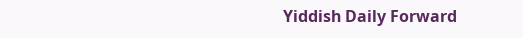Yiddish Daily Forward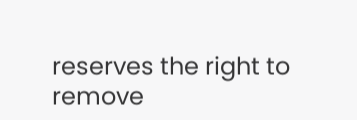reserves the right to remove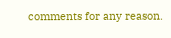comments for any reason.